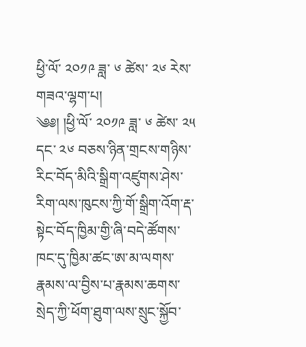ཕྱི་ལོ་ ༢༠༡༩ ཟླ་ ༦ ཚེས་ ༢༦ རེས་གཟའ་ལྷག་པ།
༄༅། །ཕྱི་ལོ་ ༢༠༡༩ ཟླ་ ༦ ཚེས་ ༢༥ དང་ ༢༦ བཅས་ཉིན་གྲངས་གཉིས་རིང་བོད་མིའི་སྒྲིག་འཛུགས་ཤེས་རིག་ལས་ཁུངས་ཀྱི་གོ་སྒྲིག་འོག་རྡ་སྟེང་བོད་ཁྱིམ་གྱི་ཞི་བདེ་ཚོགས་ཁང་དུ་ཁྱིམ་ཚང་ཨ་མ་ལགས་རྣམས་ལ་བྱིས་པ་རྣམས་ཆགས་སྲེད་ཀྱི་ཕོག་ཐུག་ལས་སྲུང་སྐྱོབ་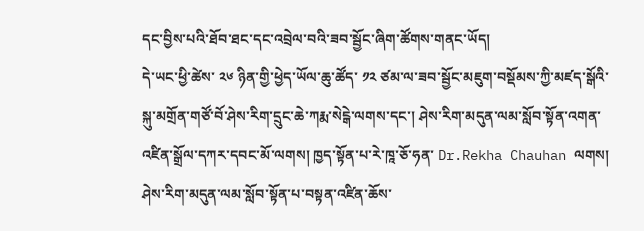དང་བྱིས་པའི་ཐོབ་ཐང་དང་འབྲེལ་བའི་ཟབ་སྦྱོང་ཞིག་ཚོགས་གནང་ཡོད།
དེ་ཡང་ཕྱི་ཚེས་ ༢༦ ཉིན་གྱི་ཕྱེད་ཡོལ་ཆུ་ཚོད་ ༡༢ ཙམ་ལ་ཟབ་སྦྱོང་མཇུག་བསྡོམས་ཀྱི་མཛད་སྒོའི་སྐུ་མགྲོན་གཙོ་བོ་ཤེས་རིག་དྲུང་ཆེ་ཀརྨ་སེངྒེ་ལགས་དང་། ཤེས་རིག་མདུན་ལམ་སློབ་སྟོན་འགན་འཛིན་སྒྲོལ་དཀར་དབང་མོ་ལགས། ཁྱད་སྟོན་པ་རེ་ཁཱ་ཅོ་ཧན་ Dr.Rekha Chauhan ལགས། ཤེས་རིག་མདུན་ལམ་སློབ་སྟོན་པ་བསྟན་འཛིན་ཆོས་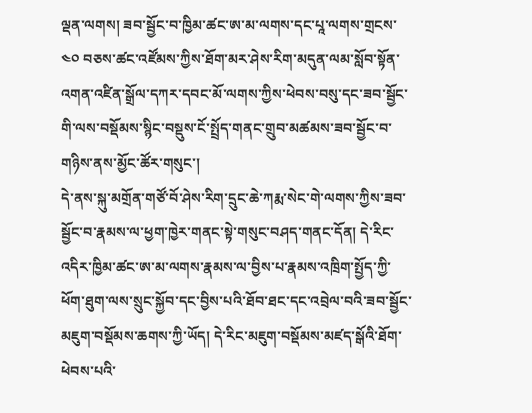ལྡན་ལགས། ཟབ་སྦྱོང་བ་ཁྱིམ་ཚང་ཨ་མ་ལགས་དང་པཱ་ལགས་གྲངས་ ༤༠ བཅས་ཚང་འཛོམས་ཀྱིས་ཐོག་མར་ཤེས་རིག་མདུན་ལམ་སློབ་སྟོན་འགན་འཛིན་སྒྲོལ་དཀར་དབང་མོ་ལགས་ཀྱིས་ཕེབས་བསུ་དང་ཟབ་སྦྱོང་གི་ལས་བསྡོམས་སྙིང་བསྡུས་ངོ་སྤྲོད་གནང་གྲུབ་མཚམས་ཟབ་སྦྱོང་བ་གཉིས་ནས་མྱོང་ཚོར་གསུང་།
དེ་ནས་སྐུ་མགྲོན་གཙོ་བོ་ཤེས་རིག་དྲུང་ཆེ་ཀརྨ་སེང་གེ་ལགས་ཀྱིས་ཟབ་སྦྱོང་བ་རྣམས་ལ་ཕྱག་ཁྱེར་གནང་སྟེ་གསུང་བཤད་གནང་དོན། དེ་རིང་འདིར་ཁྱིམ་ཚང་ཨ་མ་ལགས་རྣམས་ལ་བྱིས་པ་རྣམས་འཁྲིག་སྤྱོད་ཀྱི་ཕོག་ཐུག་ལས་སྲུང་སྐྱོབ་དང་བྱིས་པའི་ཐོབ་ཐང་དང་འབྲེལ་བའི་ཟབ་སྦྱོང་མཇུག་བསྡོམས་ཆགས་ཀྱི་ཡོད། དེ་རིང་མཇུག་བསྡོམས་མཛད་སྒོའི་ཐོག་ཕེབས་པའི་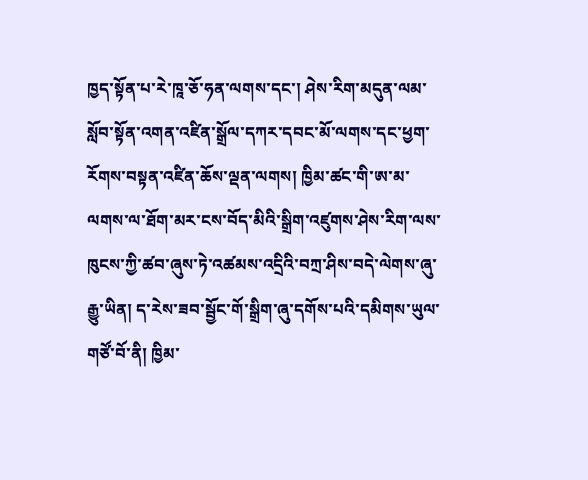ཁྱད་སྟོན་པ་རེ་ཁཱ་ཅོ་ཧན་ལགས་དང་། ཤེས་རིག་མདུན་ལམ་སློབ་སྟོན་འགན་འཛིན་སྒྲོལ་དཀར་དབང་མོ་ལགས་དང་ཕྱག་རོགས་བསྟན་འཛིན་ཆོས་ལྡན་ལགས། ཁྱིམ་ཚང་གི་ཨ་མ་ལགས་ལ་ཐོག་མར་ངས་བོད་མིའི་སྒྲིག་འཛུགས་ཤེས་རིག་ལས་ཁུངས་ཀྱི་ཚབ་ཞུས་ཏེ་འཚམས་འདྲིའི་བཀྲ་ཤིས་བདེ་ལེགས་ཞུ་རྒྱུ་ཡིན། ད་རེས་ཟབ་སྦྱོང་གོ་སྒྲིག་ཞུ་དགོས་པའི་དམིགས་ཡུལ་གཙོ་བོ་ནི། ཁྱིམ་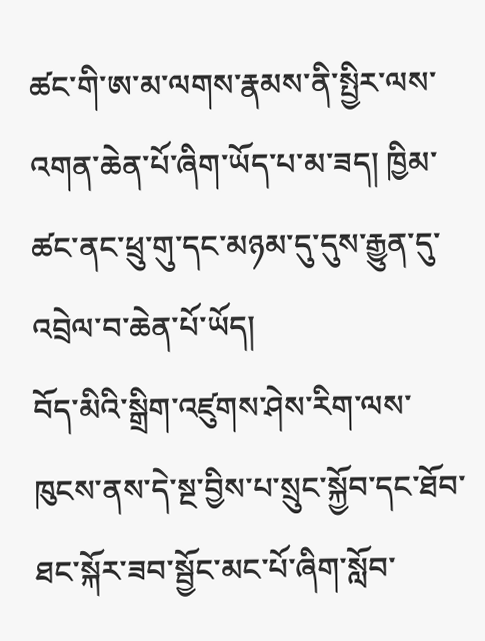ཚང་གི་ཨ་མ་ལགས་རྣམས་ནི་སྤྱིར་ལས་འགན་ཆེན་པོ་ཞིག་ཡོད་པ་མ་ཟད། ཁྱིམ་ཚང་ནང་ཕྲུ་གུ་དང་མཉམ་དུ་དུས་རྒྱུན་དུ་འབྲེལ་བ་ཆེན་པོ་ཡོད།
བོད་མིའི་སྒྲིག་འཛུགས་ཤེས་རིག་ལས་ཁུངས་ནས་དེ་སྔ་བྱིས་པ་སྲུང་སྐྱོབ་དང་ཐོབ་ཐང་སྐོར་ཟབ་སྦྱོང་མང་པོ་ཞིག་སློབ་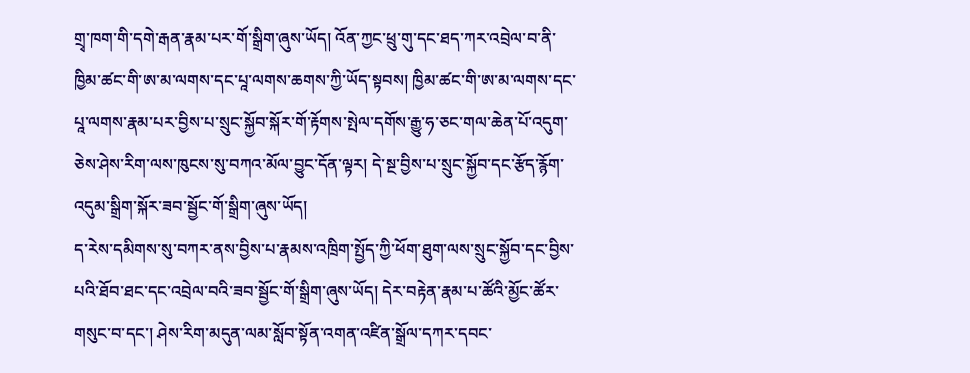གྲྭ་ཁག་གི་དགེ་རྒན་རྣམ་པར་གོ་སྒྲིག་ཞུས་ཡོད། འོན་ཀྱང་ཕྲུ་གུ་དང་ཐད་ཀར་འབྲེལ་བ་ནི་ཁྱིམ་ཚང་གི་ཨ་མ་ལགས་དང་པཱ་ལགས་ཆགས་ཀྱི་ཡོད་སྟབས། ཁྱིམ་ཚང་གི་ཨ་མ་ལགས་དང་པཱ་ལགས་རྣམ་པར་བྱིས་པ་སྲུང་སྐྱོབ་སྐོར་གོ་རྟོགས་སྤེལ་དགོས་རྒྱུ་ཧ་ཅང་གལ་ཆེན་པོ་འདུག་ཅེས་ཤེས་རིག་ལས་ཁུངས་སུ་བཀའ་མོལ་བྱུང་དོན་ལྟར། དེ་སྔ་བྱིས་པ་སྲུང་སྐྱོབ་དང་རྩོད་རྙོག་འདུམ་སྒྲིག་སྐོར་ཟབ་སྦྱོང་གོ་སྒྲིག་ཞུས་ཡོད།
ད་རེས་དམིགས་སུ་བཀར་ནས་བྱིས་པ་རྣམས་འཁྲིག་སྤྱོད་ཀྱི་ཕོག་ཐུག་ལས་སྲུང་སྐྱོབ་དང་བྱིས་པའི་ཐོབ་ཐང་དང་འབྲེལ་བའི་ཟབ་སྦྱོང་གོ་སྒྲིག་ཞུས་ཡོད། དེར་བརྟེན་རྣམ་པ་ཚོའི་མྱོང་ཚོར་གསུང་བ་དང་། ཤེས་རིག་མདུན་ལམ་སློབ་སྟོན་འགན་འཛིན་སྒྲོལ་དཀར་དབང་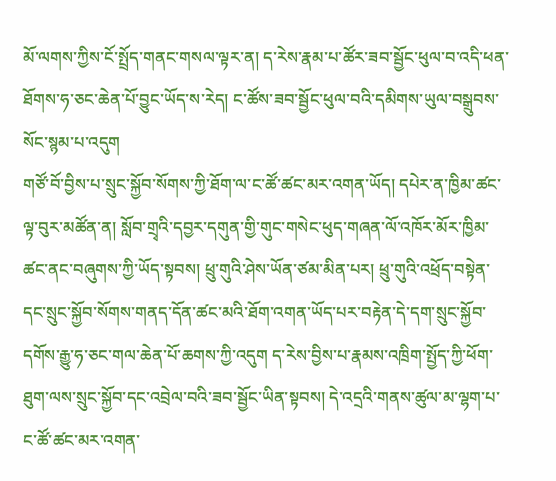མོ་ལགས་ཀྱིས་ངོ་སྤྲོད་གནང་གསལ་ལྟར་ན། ད་རེས་རྣམ་པ་ཚོར་ཟབ་སྦྱོང་ཕུལ་བ་འདི་ཕན་ཐོགས་ཧ་ཅང་ཆེན་པོ་བྱུང་ཡོད་ས་རེད། ང་ཚོས་ཟབ་སྦྱོང་ཕུལ་བའི་དམིགས་ཡུལ་བསྒྲུབས་སོང་སྙམ་པ་འདུག
གཙོ་བོ་བྱིས་པ་སྲུང་སྐྱོབ་སོགས་ཀྱི་ཐོག་ལ་ང་ཚོ་ཚང་མར་འགན་ཡོད། དཔེར་ན་ཁྱིམ་ཚང་ལྟ་བུར་མཚོན་ན། སློབ་གྲྭའི་དབྱར་དགུན་གྱི་གུང་གསེང་ཕུད་གཞན་ལོ་འཁོར་མོར་ཁྱིམ་ཚང་ནང་བཞུགས་ཀྱི་ཡོད་སྟབས། ཕྲུ་གུའི་ཤེས་ཡོན་ཙམ་མིན་པར། ཕྲུ་གུའི་འཕྲོད་བསྟེན་དང་སྲུང་སྐྱོབ་སོགས་གནད་དོན་ཚང་མའི་ཐོག་འགན་ཡོད་པར་བརྟེན་དེ་དག་སྲུང་སྐྱོབ་དགོས་རྒྱུ་ཧ་ཅང་གལ་ཆེན་པོ་ཆགས་ཀྱི་འདུག ད་རེས་བྱིས་པ་རྣམས་འཁྲིག་སྤྱོད་ཀྱི་ཕོག་ཐུག་ལས་སྲུང་སྐྱོབ་དང་འབྲེལ་བའི་ཟབ་སྦྱོང་ཡིན་སྟབས། དེ་འདྲའི་གནས་ཚུལ་མ་ལྷག་པ་ང་ཚོ་ཚང་མར་འགན་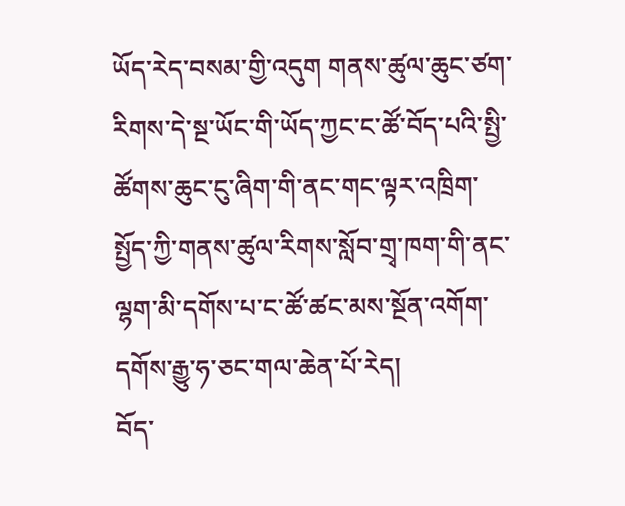ཡོད་རེད་བསམ་གྱི་འདུག གནས་ཚུལ་ཆུང་ཙག་རིགས་དེ་སྔ་ཡོང་གི་ཡོད་ཀྱང་ང་ཚོ་བོད་པའི་སྤྱི་ཚོགས་ཆུང་ངུ་ཞིག་གི་ནང་གང་ལྟར་འཁྲིག་སྤྱོད་ཀྱི་གནས་ཚུལ་རིགས་སློབ་གྲྭ་ཁག་གི་ནང་ལྷག་མི་དགོས་པ་ང་ཚོ་ཚང་མས་སྔོན་འགོག་དགོས་རྒྱུ་ཧ་ཅང་གལ་ཆེན་པོ་རེད།
བོད་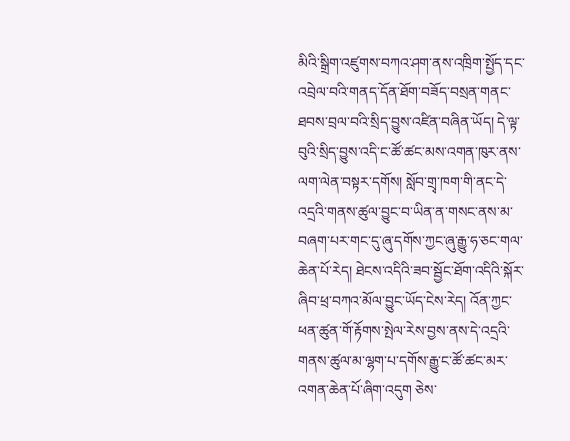མིའི་སྒྲིག་འཛུགས་བཀའ་ཤག་ནས་འཁྲིག་སྤྱོད་དང་འབྲེལ་བའི་གནད་དོན་ཐོག་བཟོད་བསྲན་གནང་ཐབས་བྲལ་བའི་སྲིད་བྱུས་འཛིན་བཞིན་ཡོད། དེ་ལྟ་བུའི་སྲིད་བྱུས་འདི་ང་ཚོ་ཚང་མས་འགན་ཁུར་ནས་ལག་ལེན་བསྟར་དགོས། སློབ་གྲྭ་ཁག་གི་ནང་དེ་འདྲའི་གནས་ཚུལ་བྱུང་བ་ཡིན་ན་གསང་ནས་མ་བཞག་པར་གང་དུ་ཞུ་དགོས་ཀྱང་ཞུ་རྒྱུ་ཧ་ཅང་གལ་ཆེན་པོ་རེད། ཐེངས་འདིའི་ཟབ་སྦྱོང་ཐོག་འདིའི་སྐོར་ཞིབ་ཕྲ་བཀའ་མོལ་བྱུང་ཡོད་ངེས་རེད། འོན་ཀྱང་ཕན་ཚུན་གོ་རྟོགས་སྤེལ་རེས་བྱས་ནས་དེ་འདྲའི་གནས་ཚུལ་མ་ལྷག་པ་དགོས་རྒྱུ་ང་ཚོ་ཚང་མར་འགན་ཆེན་པོ་ཞིག་འདུག ཅེས་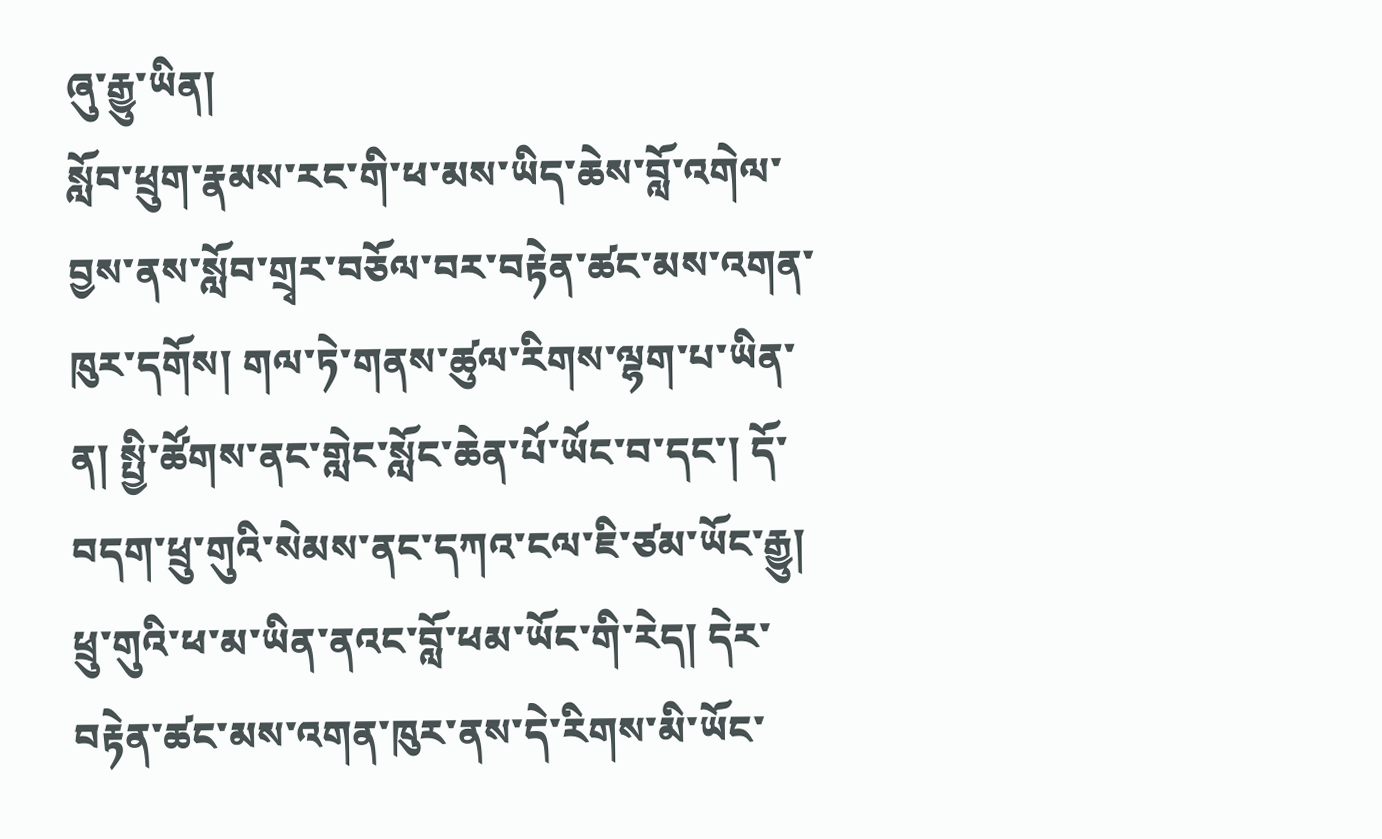ཞུ་རྒྱུ་ཡིན།
སློབ་ཕྲུག་རྣམས་རང་གི་ཕ་མས་ཡིད་ཆེས་བློ་འགེལ་བྱས་ནས་སློབ་གྲྭར་བཅོལ་བར་བརྟེན་ཚང་མས་འགན་ཁུར་དགོས། གལ་ཏེ་གནས་ཚུལ་རིགས་ལྷག་པ་ཡིན་ན། སྤྱི་ཚོགས་ནང་གླེང་སློང་ཆེན་པོ་ཡོང་བ་དང་། དོ་བདག་ཕྲུ་གུའི་སེམས་ནང་དཀའ་ངལ་ཇི་ཙམ་ཡོང་རྒྱུ། ཕྲུ་གུའི་ཕ་མ་ཡིན་ནའང་བློ་ཕམ་ཡོང་གི་རེད། དེར་བརྟེན་ཚང་མས་འགན་ཁུར་ནས་དེ་རིགས་མི་ཡོང་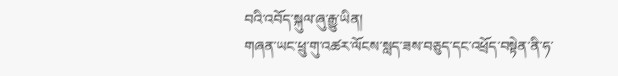བའི་འབོད་སྐུལ་ཞུ་རྒྱུ་ཡིན།
གཞན་ཡང་ཕྲུ་གུ་འཚར་ལོངས་སླད་ཟས་བཅུད་དང་འཕྲོད་བསྟེན་ནི་ཧ་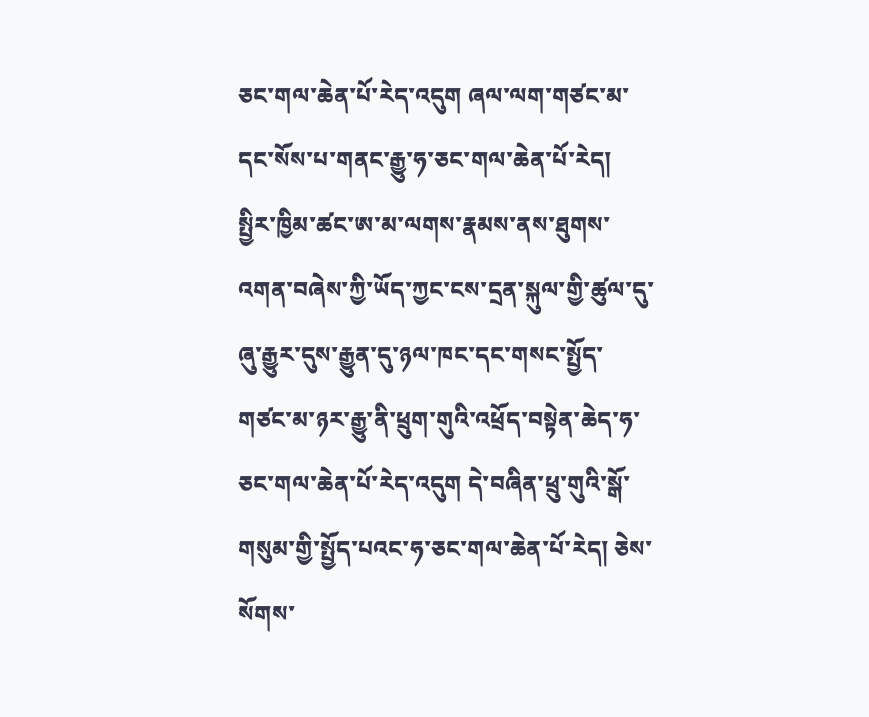ཅང་གལ་ཆེན་པོ་རེད་འདུག ཞལ་ལག་གཙང་མ་དང་སོས་པ་གནང་རྒྱུ་ཧ་ཅང་གལ་ཆེན་པོ་རེད། སྤྱིར་ཁྱིམ་ཚང་ཨ་མ་ལགས་རྣམས་ནས་ཐུགས་འགན་བཞེས་ཀྱི་ཡོད་ཀྱང་ངས་དྲན་སྐུལ་གྱི་ཚུལ་དུ་ཞུ་རྒྱུར་དུས་རྒྱུན་དུ་ཉལ་ཁང་དང་གསང་སྤྱོད་གཙང་མ་ཉར་རྒྱུ་ནི་ཕྲུག་གུའི་འཕྲོད་བསྟེན་ཆེད་ཧ་ཅང་གལ་ཆེན་པོ་རེད་འདུག དེ་བཞིན་ཕྲུ་གུའི་སྒོ་གསུམ་གྱི་སྤྱོད་པའང་ཧ་ཅང་གལ་ཆེན་པོ་རེད། ཅེས་སོགས་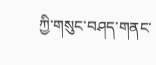ཀྱི་གསུང་བཤད་གནང་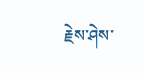རྗེས་ཤེས་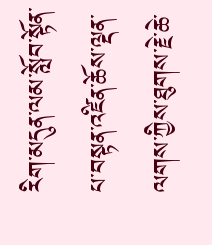རིག་མདུན་ལམ་སློབ་སྟོན་པ་བསྟན་འཛིན་ཆོས་ལྡན་ལགས་ཀྱིས་ཐུགས་རྗེ་ཆེ་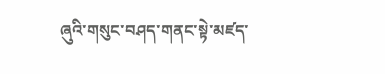ཞུའི་གསུང་བཤད་གནང་སྟེ་མཛད་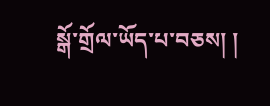སྒོ་གྲོལ་ཡོད་པ་བཅས། །